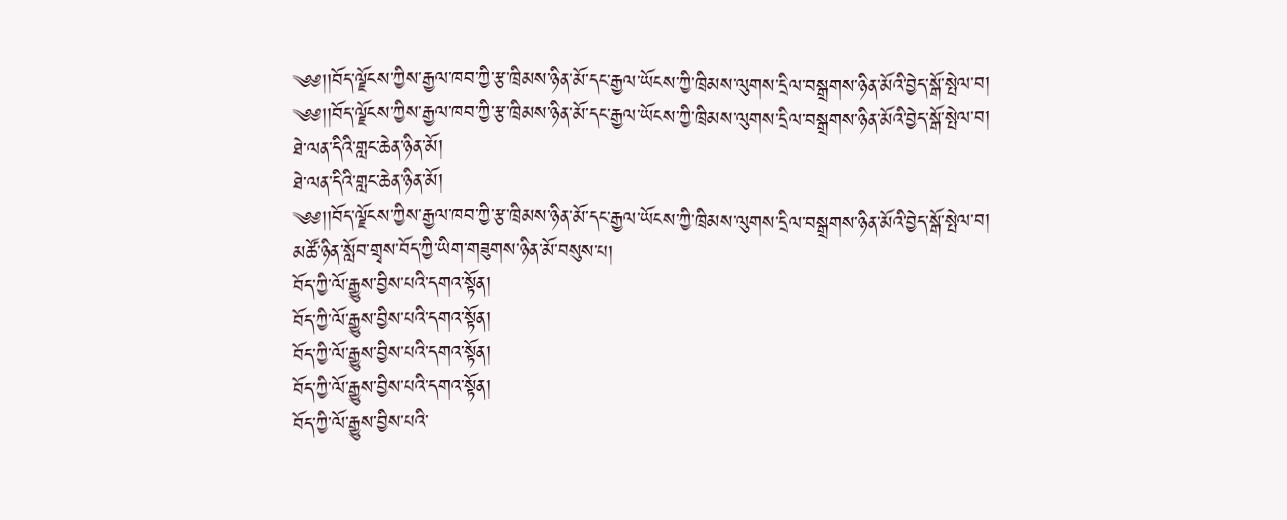༄༅།།བོད་ལྗོངས་ཀྱིས་རྒྱལ་ཁབ་ཀྱི་རྩ་ཁྲིམས་ཉིན་མོ་དང་རྒྱལ་ཡོངས་ཀྱི་ཁྲིམས་ལུགས་དྲིལ་བསྒྲགས་ཉིན་མོའི་བྱེད་སྒོ་སྤེལ་བ།
༄༅།།བོད་ལྗོངས་ཀྱིས་རྒྱལ་ཁབ་ཀྱི་རྩ་ཁྲིམས་ཉིན་མོ་དང་རྒྱལ་ཡོངས་ཀྱི་ཁྲིམས་ལུགས་དྲིལ་བསྒྲགས་ཉིན་མོའི་བྱེད་སྒོ་སྤེལ་བ།
ཐེ་ལན་དིའི་གླང་ཆེན་ཉིན་མོ།
ཐེ་ལན་དིའི་གླང་ཆེན་ཉིན་མོ།
༄༅།།བོད་ལྗོངས་ཀྱིས་རྒྱལ་ཁབ་ཀྱི་རྩ་ཁྲིམས་ཉིན་མོ་དང་རྒྱལ་ཡོངས་ཀྱི་ཁྲིམས་ལུགས་དྲིལ་བསྒྲགས་ཉིན་མོའི་བྱེད་སྒོ་སྤེལ་བ།
མཚོ་ཉིན་སློབ་གྲྭས་བོད་ཀྱི་ཡིག་གཟུགས་ཉིན་མོ་བསུས་པ།
བོད་ཀྱི་ལོ་རྒྱུས་བྱིས་པའི་དགའ་སྟོན།
བོད་ཀྱི་ལོ་རྒྱུས་བྱིས་པའི་དགའ་སྟོན།
བོད་ཀྱི་ལོ་རྒྱུས་བྱིས་པའི་དགའ་སྟོན།
བོད་ཀྱི་ལོ་རྒྱུས་བྱིས་པའི་དགའ་སྟོན།
བོད་ཀྱི་ལོ་རྒྱུས་བྱིས་པའི་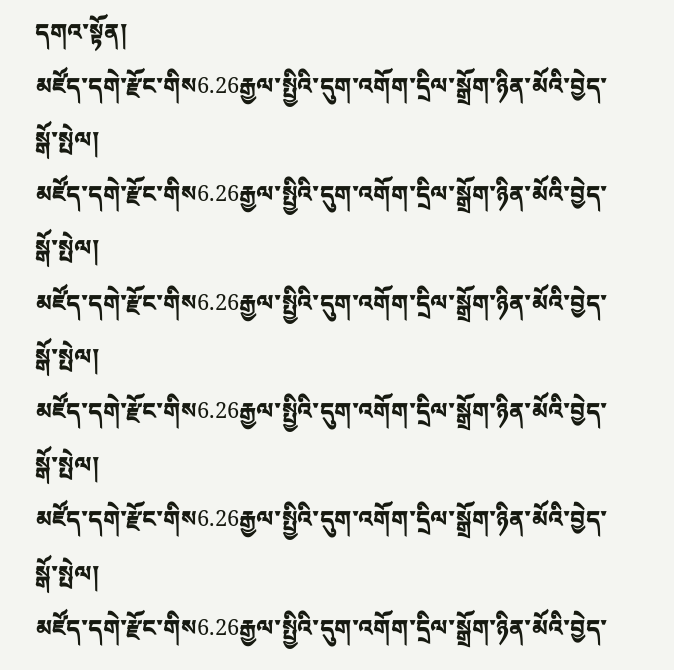དགའ་སྟོན།
མཛོད་དགེ་རྫོང་གིས6.26རྒྱལ་སྤྱིའི་དུག་འགོག་དྲིལ་སྒྲོག་ཉིན་མོའི་བྱེད་སྒོ་སྤེལ།
མཛོད་དགེ་རྫོང་གིས6.26རྒྱལ་སྤྱིའི་དུག་འགོག་དྲིལ་སྒྲོག་ཉིན་མོའི་བྱེད་སྒོ་སྤེལ།
མཛོད་དགེ་རྫོང་གིས6.26རྒྱལ་སྤྱིའི་དུག་འགོག་དྲིལ་སྒྲོག་ཉིན་མོའི་བྱེད་སྒོ་སྤེལ།
མཛོད་དགེ་རྫོང་གིས6.26རྒྱལ་སྤྱིའི་དུག་འགོག་དྲིལ་སྒྲོག་ཉིན་མོའི་བྱེད་སྒོ་སྤེལ།
མཛོད་དགེ་རྫོང་གིས6.26རྒྱལ་སྤྱིའི་དུག་འགོག་དྲིལ་སྒྲོག་ཉིན་མོའི་བྱེད་སྒོ་སྤེལ།
མཛོད་དགེ་རྫོང་གིས6.26རྒྱལ་སྤྱིའི་དུག་འགོག་དྲིལ་སྒྲོག་ཉིན་མོའི་བྱེད་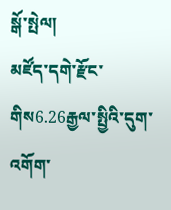སྒོ་སྤེལ།
མཛོད་དགེ་རྫོང་གིས6.26རྒྱལ་སྤྱིའི་དུག་འགོག་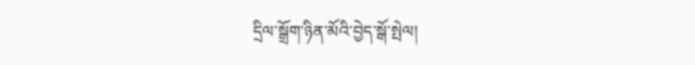དྲིལ་སྒྲོག་ཉིན་མོའི་བྱེད་སྒོ་སྤེལ།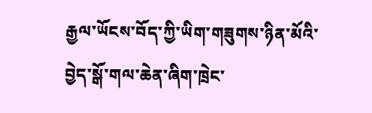རྒྱལ་ཡོངས་བོད་ཀྱི་ཡིག་གཟུགས་ཉིན་མོའི་བྱེད་སྒོ་གལ་ཆེན་ཞིག་ཁྲེང་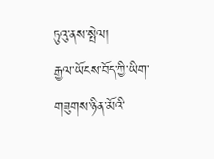ཏུའུ་ནས་སྤེལ།
རྒྱལ་ཡོངས་བོད་ཀྱི་ཡིག་གཟུགས་ཉིན་མོའི་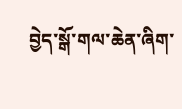བྱེད་སྒོ་གལ་ཆེན་ཞིག་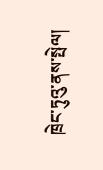ཁྲེང་ཏུའུ་ནས་སྤེལ།